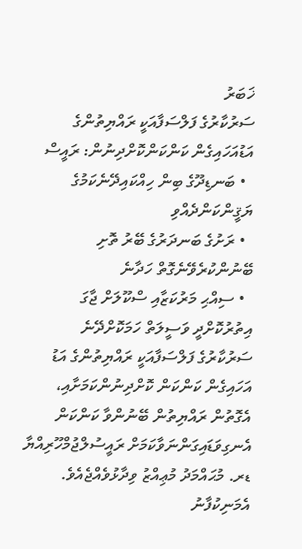ޚަބަރު
ސަރުކާރުގެ ފަލްސަފާއަކީ ރައްޔިތުންގެ އަޑުއަހައިގެން ކަންކަންކޮށްދިނުން: ރައީސް
  • ބަނޑިދޫގެ ބިން ހިއްކައިދޭނެކަމުގެ ޔަޤީންކަންދެއްވި
  • ރަށުގެ ބަނދަރުގެ ބޭރު ތޮށި ބޭނުންކުރެވޭނެގޮތް ހަދާނެ
  • ސިއްޙި މަރުކަޒާއި ސްކޫލަށް ޖާގަ އިތުރުކޮށްދީ ވަސީލަތް ހަމަކޮށްދޭނެ
ސަރުކާރުގެ ފަލްސަފާއަކީ ރައްޔިތުންގެ އަޑު އަހައިގެން ކަންކަން ކޮށްދިނުންކަމަށާއި، އެގޮތުން ރައްޔިތުން ބޭނުންވާ ކަންކަން އެނގިވަޑައިގަންނަވާކަމަށް ރައީސުލްޖުމްހޫރިއްޔާ ޑރ. މުޙައްމަދު މުޢިއްޒު ވިދާޅުވެއްޖެއެވެ. އެމަނިކުފާނު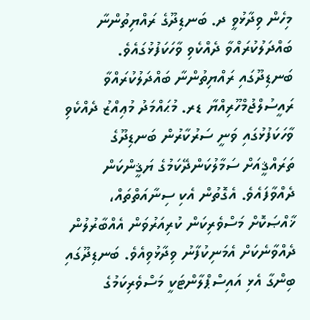މިހެން ވިދާޅުވީ ދ. ބަނޑިދޫގެ ރައްޔިތުންނާ ބައްދަލުކުރައްވާ ދެއްކެވި ވާހަކަފުޅުގައެވެ.
ބަނޑިދޫގައި ރައްޔިތުންނާ ބައްދަލުކުރައްވާ ރައީސުލްޖުމްހޫރިއްޔާ ޑރ. މުޙައްމަދު މުޢިއްޒު ދެއްކެވި ވާހަކަފުޅުގައި ވަނީ ސަރުކާރުން ބަނޑިދޫގެ ތަރައްޤީއަށް ސަމާލުކަންދޭކަމުގެ ޔަޤީންކަން ދެއްވާފައެވެ. އެގޮތުން އެކި ސިނާއަތްތައް، ޚާއްޞަކޮށް މަސްވެރިކަން ކުރިއަރުވަން އެއްބާރުލުން ދެއްވާނެކަށް އެމަނިކުފާނު ވިދާޅުވިއެވެ. ބަނޑިދޫގައި ބިންގާ އެޅި އައިސްޕްލާންޓަކީ މަސްވެރިކަމުގެ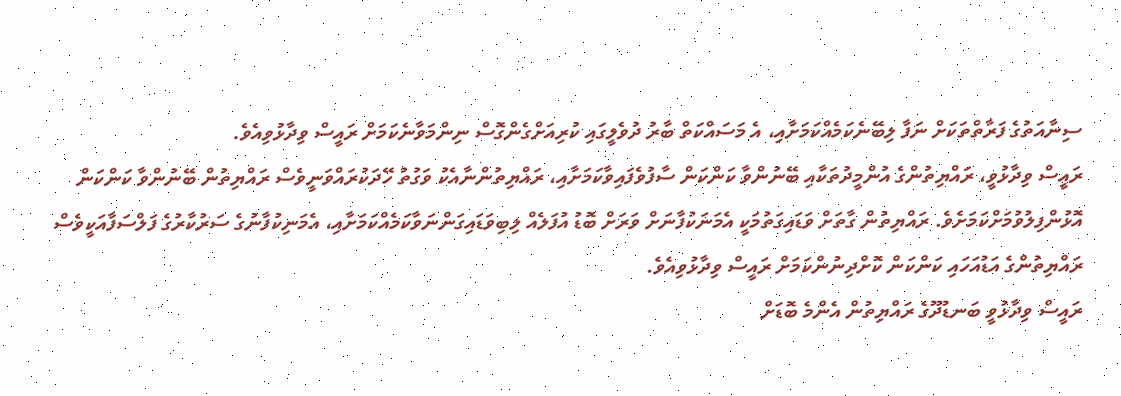ސިނާއަތުގެ ފަރާތްތަކަށް ނަފާ ލިބޭނެކަމެއްކަމަށާއި، އެ މަސައްކަތް ބާރު ދުވެލީގައި ކުރިއަށްގެންގޮސް ނިންމަވާނެކަމަށް ރައީސް ވިދާޅުވިއެވެ.
ރައީސް ވިދާޅުވީ، ރައްޔިތުންގެ އުންމީދުތަކާއި ބޭނުންވާ ކަންކަން ސާފުވެފައިވާކަމަށާއި، ރައްޔިތުންނާއެކު ވަގުތު ހޭދަކުރައްވަނީވެސް ރައްޔިތުން ބޭނުންވާ ކަންކަން އޮޅުންފިލުވުމަށްކަމަށެވެ. ރައްޔިތުން ގާތަށް ވަޑައިގަތުމަކީ އެމަނަކުފާނަށް ވަރަށް ބޮޑު އުފަލެއް ލިބިވަޑައިގަންނަވާކަމެއްކަމަށާއި، އެމަނިކުފާނުގެ ސަރުކާރުގެ ފަލްސަފާއަކީވެސް ރައްޔިތުންގެ އަޑުއަހައި ކަންކަން ކޮށްދިނުންކަމަށް ރައީސް ވިދާޅުވިއެވެ.
ރައީސް ވިދާޅުވީ ބަނޑުދޫގެ ރައްޔިތުން އެންމެ ބޮޑަށް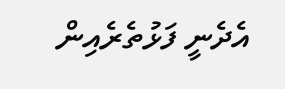އެދެނީ ފަޅުތެރެއިން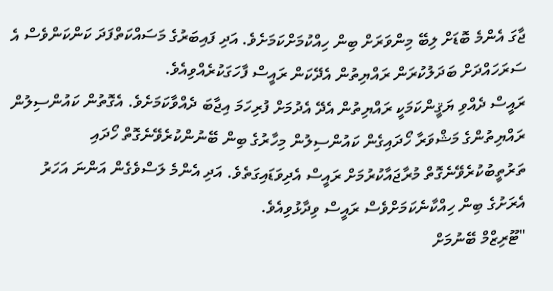ޖާގަ އެންމެ ބޮޑަށް ލިބޭ މިންވަރަށް ބިން ހިއްކުމަށްކަމަށެވެ. އަދި ފައިބަރުގެ މަސައްކަތްފަދަ ކަންކަންވެސް އެ ސަރަހައްދަށް ބަދަލުކުރަން ރައްޔިތުން އެދޭކަން ރައީސް ފާހަގަކުރެއްވިއެވެ.
ރައީސް ދެއްވި ޔަޤީންކަމަކީ ރައްޔިތުން އެދޭ އެދުމަށް ފުރިހަމަ އިޖާބަ ދެއްވާކަމަށެވެ. އެގޮތުން ކައުންސިލުން ރައްޔިތުންގެ މަޝްވަރާ ހޯދައިގެން ކައުންސިލުން މިހާރުގެ ބިން ބޭނުންކުރެވޭނެގޮތް ހޯދައި ތަރުތީބުކުރެވޭނެގޮތް މުރާޖައާކުރުމަށް ރައީސް އެދިވަޑައިގަތެވެ. އަދި އެންމެ ލަސްވެގެން އަންނަ އަހަރު އެރަށުގެ ބިން ހިއްކާނެކަމަށްވެސް ރައީސް ވިދާޅުވިއެވެ.
"ޓޫރިޒްމް ބޭނުމަށް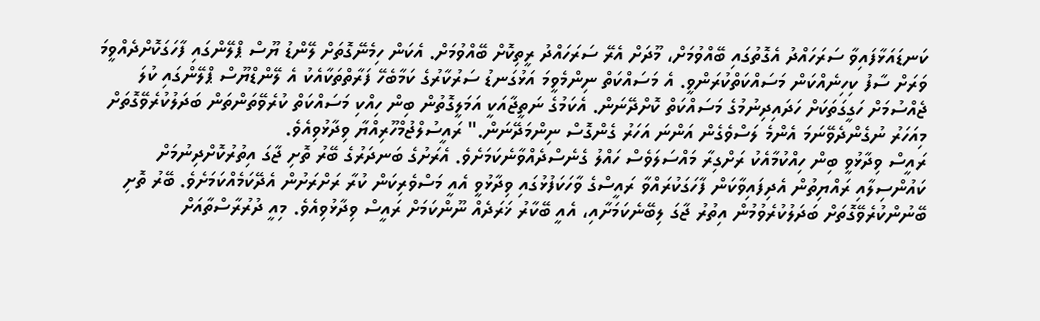ކަނޑައަޅާފައިވާ ސަރަހައްދު އެގޮތުގައި ބޭއްވުމަށް، މޫދަށް އެރޭ ސަރަހައްދު ރީތިކޮށް ބޭއްވުމަށް. އެކަން ހިމެނޭގޮތަށް ލޭންޑު ޔޫސް ޕްލޭންގައި ފާހަގަކޮށްދެއްވީމަ ވަރަށް ސާފު ކިހިނެއްކަން މަސައްކަތްކުރަންވީ. އެ މަސައްކަތް ނިންމެވީމަ އަޅުގަނޑު ސަރުކާރުގެ ކަމާބެހޭ ފަރާތްތަކާއެކު އެ ލޭންޑްޔޫސް ޕްލޭންގައި ކުލަ ޖެއްސުމަށް ހަގީގަތަކަށް ހަދައިދިނުމުގެ މަސައްކަތް ކޮށްދޭނަން. އެކަމުގެ ނަތީޖާއަކީ އަމަލީގޮތުން ބިން ހިއްކި މަސައްކަތް ކުރެވޭތަންތަން ބަދަލުކުރެވޭގޮތަށް މިއަހަރު ނުގެންދެވޭނަމަ އެންމެ ލަސްވެގެން އަންނަ އަހަރު ގެންގޮސް ނިންމަދޭނަން." ރައީސުލްޖުމްހޫރިއްޔާ ވިދާޅުވިއެވެ.
ރައީސް ވިދާޅުވީ ބިން ހިއްކުމާއެކު ރަށްގިރާ މައްސަލަވެސް ހައްލު ގެނެސްދެއްވާނެކަމަށެވެ. އެރަށުގެ ބަނދަރުގެ ބޭރު ތޮށި ޖާގަ އިތުރުކޮށްދިނުމަށް ކައުންސިލާއި ރައްޔިތުން އެދިފައިވާކަން ފާހަގަކުރައްވާ ރައީސްގެ ވާހަކަފުޅުގައި ވިދާޅުވީ އެއީ މަސްވެރިކަން ކުރާ ރަށްރަށުން އެދޭކަމެއްކަމަށެވެ. ބޭރު ތޮށި ބޭނުންކުރެވޭގޮތަށް ބަދަލުކުރެވުމުން އިތުރު ޖާގަ ލިބޭނެކަމަށާއި، އެއީ ބޭކާރު ޚަރަދެއް ނޫންކަމަށް ރައީސް ވިދާޅުވިއެވެ. މިއީ ދުރުރާސްތާއަށް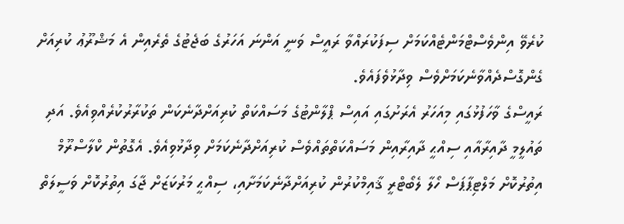ކުރެވޭ އިންވެސްޓްމަންޓެއްކަމަށް ސިފަކުރައްވާ ރައީސް ވަނީ އަންނަ އަހަރުގެ ބަޖެޓުގެ ތެރެއިން އެ މަޝްރޫޢު ކުރިއަށް ގެންގޮސްދެއްވާނެކަމަށްވެސް ވިދާޅުވެފައެވެ.
ރައީސްގެ ވާހަފުޅުގައި މިއަހަރު އެރަށުގައި އައިސް ޕްލާންޓުގެ މަސައްކަތް ކުރިއަށްދާނެކަން ތަކުރާރުކުރެއްވިއެވެ. އަދި ތައުލީމީ ދާއިރާއާއި ސިއްޙީ ދާއިރާއިން މަސައްކަތްތައްވެސް ކުރިއަށްދާނެކަމަށް ވިދާޅުވިއެވެ. އެގޮތުން ކްލާސްރޫމް އިތުރުކޮށް މަލްޓިޕާޕަސް ހޯލާ ލެބޯޓްރީ ޤާއިމްކުރުން ކުރިއަށްދާނެކަމަށާއި، ސިއްޙީ މަރުކަޒަށް ޖާގަ އިތުރުކޮށް ވަސީލަތް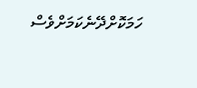ހަމަކޮށްދޭނެކަމަށްވެސް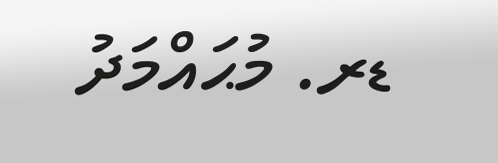ޑރ. މުޙައްމަދު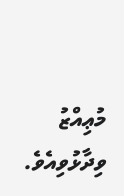މުޢިއްޒު ވިދާޅުވިއެވެ.